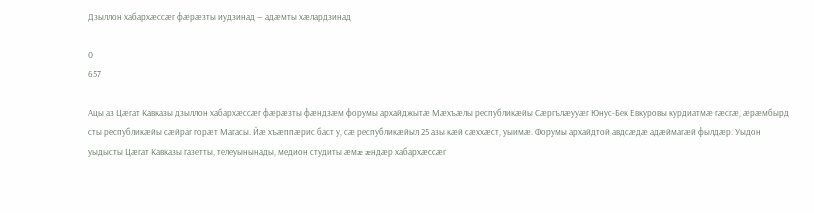Дзыллон хабархæссæг фæрæзты иудзинад — адæмты хæлардзинад

0
657

Ацы аз Цæгат Кавказы дзыллон хабархæссæг фæрæзты фæндзæм форумы архайджытæ Мæхъæлы республикæйы Сæргълæууæг Юнус-Бек Евкуровы курдиатмæ гæсгæ, æрæмбырд сты республикæйы сæйраг горæт Магасы. Йæ хъæппæрис баст у, сæ республикæйыл 25 азы кæй сæххæст, уыимæ. Форумы архайдтой авдсæдæ адæймагæй фылдæр. Уыдон уыдысты Цæгат Кавказы газетты, телеуынынады, медион студиты æмæ æндæр хабархæссæг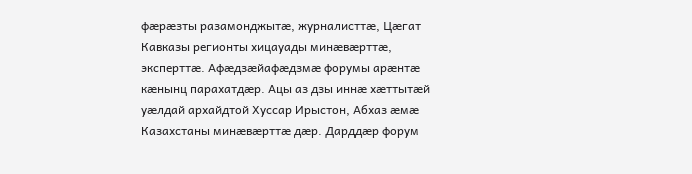фæрæзты разамонджытæ, журналисттæ, Цæгат Кавказы регионты хицауады минæвæрттæ, эксперттæ. Афæдзæйафæдзмæ форумы арæнтæ кæнынц парахатдæр. Ацы аз дзы иннæ хæттытæй уæлдай архайдтой Хуссар Ирыстон, Абхаз æмæ Казахстаны минæвæрттæ дæр. Дарддæр форум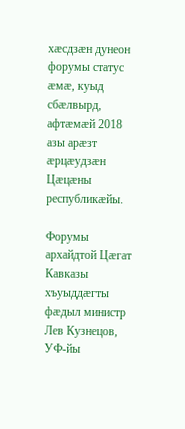хæсдзæн дунеон форумы статус æмæ, куыд сбæлвырд, афтæмæй 2018 азы арæзт æрцæудзæн Цæцæны республикæйы.

Форумы архайдтой Цæгат Кавказы хъуыддæгты фæдыл министр Лев Кузнецов, УФ-йы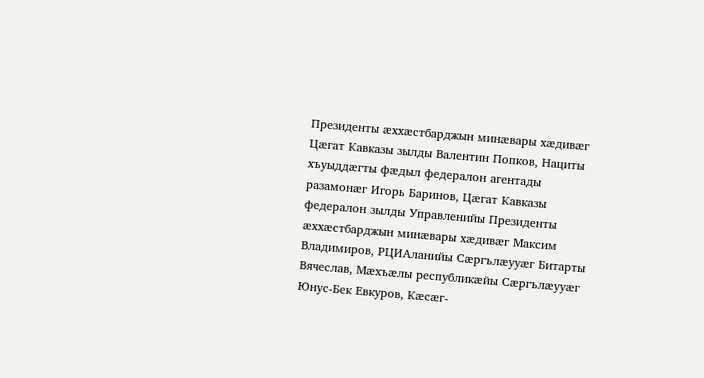Президенты æххæстбарджын минæвары хæдивæг Цæгат Кавказы зылды Валентин Попков, Нациты хъуыддæгты фæдыл федералон агентады разамонæг Игорь Баринов, Цæгат Кавказы федералон зылды Управленийы Президенты æххæстбарджын минæвары хæдивæг Максим Владимиров, РЦИАланийы Сæргълæууæг Битарты Вячеслав, Мæхъæлы республикæйы Сæргълæууæг Юнус-Бек Евкуров, Кæсæг-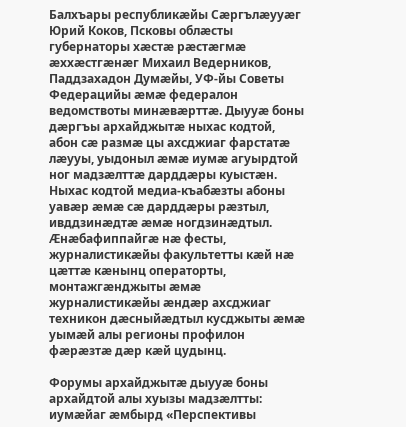Балхъары республикæйы Сæргълæууæг Юрий Коков, Псковы облæсты губернаторы хæстæ рæстæгмæ æххæстгæнæг Михаил Ведерников, Паддзахадон Думæйы, УФ-йы Советы Федерацийы æмæ федералон ведомствоты минæвæрттæ. Дыууæ боны дæргъы архайджытæ ныхас кодтой, абон сæ размæ цы ахсджиаг фарстатæ лæууы, уыдоныл æмæ иумæ агуырдтой ног мадзæлттæ дарддæры куыстæн. Ныхас кодтой медиа-къабæзты абоны уавæр æмæ сæ дарддæры рæзтыл, ивддзинæдтæ æмæ ногдзинæдтыл. Æнæбафиппайгæ нæ фесты, журналистикæйы факультетты кæй нæ цæттæ кæнынц операторты, монтажгæнджыты æмæ журналистикæйы æндæр ахсджиаг техникон дæсныйæдтыл кусджыты æмæ уымæй алы регионы профилон фæрæзтæ дæр кæй цудынц.

Форумы архайджытæ дыууæ боны архайдтой алы хуызы мадзæлтты: иумæйаг æмбырд «Перспективы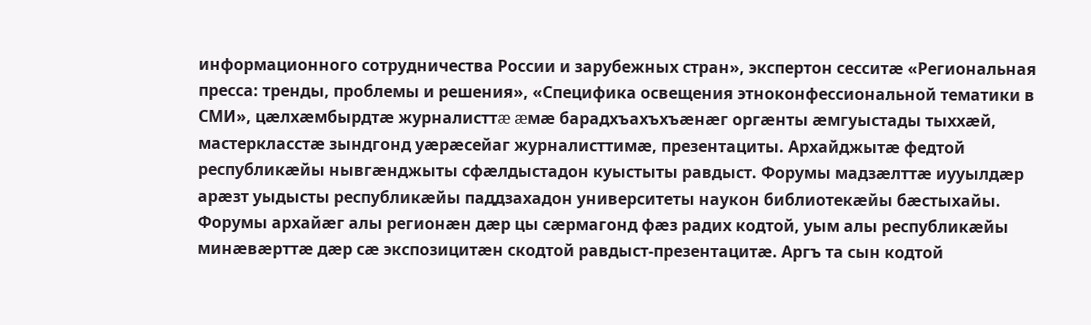информационного сотрудничества России и зарубежных стран», экспертон сесситæ «Региональная пресса: тренды, проблемы и решения», «Специфика освещения этноконфессиональной тематики в СМИ», цæлхæмбырдтæ журналисттæ æмæ барадхъахъхъæнæг оргæнты æмгуыстады тыххæй, мастеркласстæ зындгонд уæрæсейаг журналисттимæ, презентациты. Архайджытæ федтой республикæйы нывгæнджыты сфæлдыстадон куыстыты равдыст. Форумы мадзæлттæ иууылдæр арæзт уыдысты республикæйы паддзахадон университеты наукон библиотекæйы бæстыхайы. Форумы архайæг алы регионæн дæр цы сæрмагонд фæз радих кодтой, уым алы республикæйы минæвæрттæ дæр сæ экспозицитæн cкодтой равдыст-презентацитæ. Аргъ та сын кодтой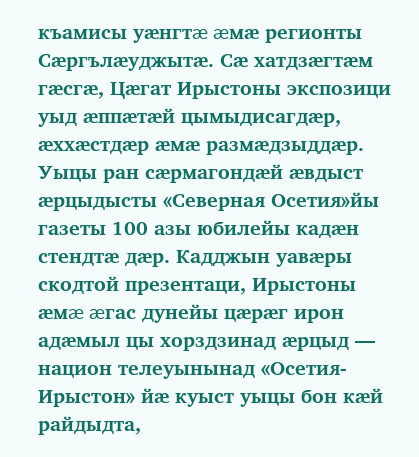къамисы уæнгтæ æмæ регионты Сæргълæуджытæ. Сæ хатдзæгтæм гæсгæ, Цæгат Ирыстоны экспозици уыд æппæтæй цымыдисагдæр, æххæстдæр æмæ размæдзыддæр. Уыцы ран сæрмагондæй æвдыст æрцыдысты «Северная Осетия»йы газеты 100 азы юбилейы кадæн стендтæ дæр. Кадджын уавæры скодтой презентаци, Ирыстоны æмæ æгас дунейы цæрæг ирон адæмыл цы хорздзинад æрцыд — национ телеуынынад «Осетия-Ирыстон» йæ куыст уыцы бон кæй райдыдта,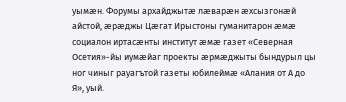уымæн. Форумы архайджытæ лæварæн æхсызгонæй айстой, æрæджы Цæгат Ирыстоны гуманитарон æмæ социалон иртасæнты институт æмæ газет «Северная Осетия»-йы иумæйаг проекты æрмæджыты бындурыл цы ног чиныг рауагътой газеты юбилеймæ «Алания от А до Я», уый.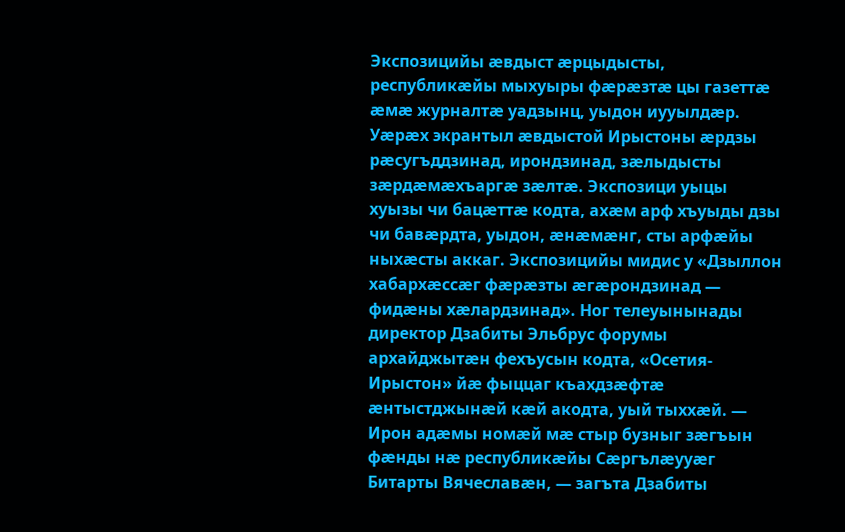Экспозицийы æвдыст æрцыдысты, республикæйы мыхуыры фæрæзтæ цы газеттæ æмæ журналтæ уадзынц, уыдон иууылдæр. Уæрæх экрантыл æвдыстой Ирыстоны æрдзы рæсугъддзинад, ирондзинад, зæлыдысты зæрдæмæхъаргæ зæлтæ. Экспозици уыцы хуызы чи бацæттæ кодта, ахæм арф хъуыды дзы чи бавæрдта, уыдон, æнæмæнг, сты арфæйы ныхæсты аккаг. Экспозицийы мидис у «Дзыллон хабархæссæг фæрæзты æгæрондзинад — фидæны хæлардзинад». Ног телеуынынады директор Дзабиты Эльбрус форумы архайджытæн фехъусын кодта, «Осетия-Ирыстон» йæ фыццаг къахдзæфтæ æнтыстджынæй кæй акодта, уый тыххæй. — Ирон адæмы номæй мæ стыр бузныг зæгъын фæнды нæ республикæйы Сæргълæууæг Битарты Вячеславæн, — загъта Дзабиты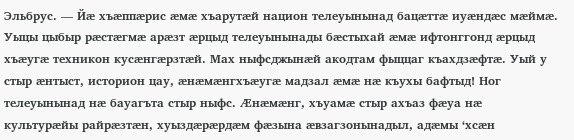Эльбрус. — Йæ хъæппæрис æмæ хъарутæй национ телеуынынад бацæттæ иуæндæс мæймæ. Уыцы цыбыр рæстæгмæ арæзт æрцыд телеуынынады бæстыхай æмæ ифтонггонд æрцыд хъæугæ техникон кусæнгæрзтæй. Мах ныфсджынæй акодтам фыццаг къахдзæфтæ. Уый у стыр æнтыст, историон цау, æнæмæнгхъæугæ мадзал æмæ нæ къухы бафтыд! Ног телеуынынад нæ бауагъта стыр ныфс. Æнæмæнг, хъуамæ стыр ахъаз фæуа нæ культурæйы райрæзтæн, хуыздæрæрдæм фæзына æвзагзонынадыл, адæмы ‘хсæн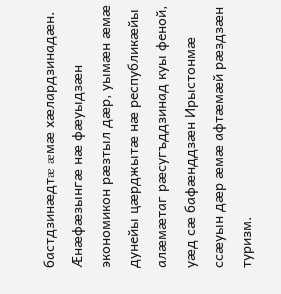бастдзинæдтæ æмæ хæлардзинадæн. Æнæфæзынгæ нæ фæуыдзæн экономикон рæзтыл дæр, уымæн æмæ дунейы цæрджытæ нæ республикæйы алæмæтаг рæсугъддзинад куы феной, уæд сæ бафæнддзæн Ирыстонмæ ссæуын дæр æмæ афтæмæй рæздзæн туризм.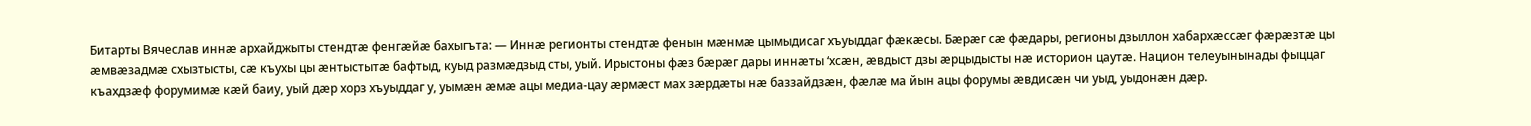Битарты Вячеслав иннæ архайджыты стендтæ фенгæйæ бахыгъта: — Иннæ регионты стендтæ фенын мæнмæ цымыдисаг хъуыддаг фæкæсы. Бæрæг сæ фæдары, регионы дзыллон хабархæссæг фæрæзтæ цы æмвæзадмæ схызтысты, сæ къухы цы æнтыстытæ бафтыд, куыд размæдзыд сты, уый. Ирыстоны фæз бæрæг дары иннæты ‘хсæн, æвдыст дзы æрцыдысты нæ историон цаутæ. Национ телеуынынады фыццаг къахдзæф форумимæ кæй баиу, уый дæр хорз хъуыддаг у, уымæн æмæ ацы медиа-цау æрмæст мах зæрдæты нæ баззайдзæн, фæлæ ма йын ацы форумы æвдисæн чи уыд, уыдонæн дæр.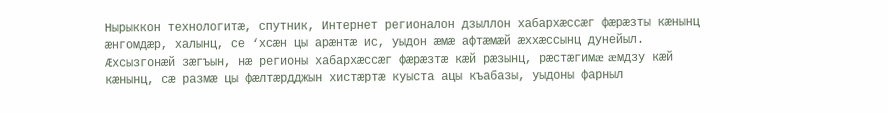Нырыккон технологитæ, спутник, Интернет регионалон дзыллон хабархæссæг фæрæзты кæнынц æнгомдæр, халынц, се ‘хсæн цы арæнтæ ис, уыдон æмæ афтæмæй æххæссынц дунейыл. Æхсызгонæй зæгъын, нæ регионы хабархæссæг фæрæзтæ кæй рæзынц, рæстæгимæ æмдзу кæй кæнынц, сæ размæ цы фæлтæрдджын хистæртæ куыста ацы къабазы, уыдоны фарныл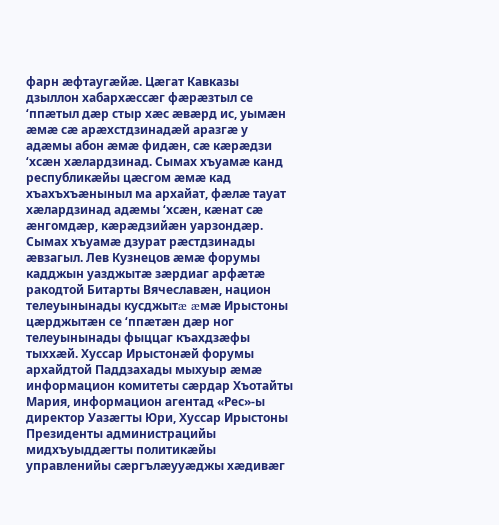фарн æфтаугæйæ. Цæгат Кавказы дзыллон хабархæссæг фæрæзтыл се ‘ппæтыл дæр стыр хæс æвæрд ис, уымæн æмæ сæ арæхстдзинадæй аразгæ у адæмы абон æмæ фидæн, сæ кæрæдзи ‘хсæн хæлардзинад. Сымах хъуамæ канд республикæйы цæсгом æмæ кад хъахъхъæныныл ма архайат, фæлæ тауат хæлардзинад адæмы ‘хсæн, кæнат сæ æнгомдæр, кæрæдзийæн уарзондæр. Сымах хъуамæ дзурат рæстдзинады æвзагыл. Лев Кузнецов æмæ форумы кадджын уазджытæ зæрдиаг арфæтæ ракодтой Битарты Вячеславæн, национ телеуынынады кусджытæ æмæ Ирыстоны цæрджытæн се ‘ппæтæн дæр ног телеуынынады фыццаг къахдзæфы тыххæй. Хуссар Ирыстонæй форумы архайдтой Паддзахады мыхуыр æмæ информацион комитеты сæрдар Хъотайты Мария, информацион агентад «Рес»-ы директор Уазæгты Юри, Хуссар Ирыстоны Президенты администрацийы мидхъуыддæгты политикæйы управленийы сæргълæууæджы хæдивæг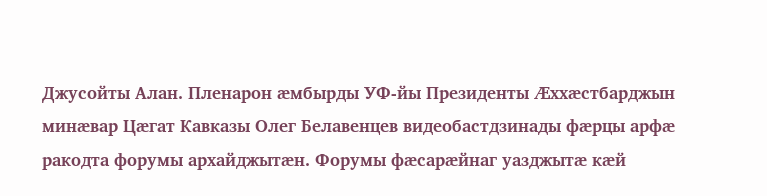Джусойты Алан. Пленарон æмбырды УФ-йы Президенты Æххæстбарджын минæвар Цæгат Кавказы Олег Белавенцев видеобастдзинады фæрцы арфæ ракодта форумы архайджытæн. Форумы фæсарæйнаг уазджытæ кæй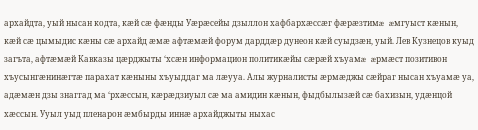архайдта, уый нысан кодта, кæй сæ фæнды Уæрæсейы дзыллон хафбархæссæг фæрæзтимæ æмгуыст кæнын, кæй сæ цымыдис кæны сæ архайд æмæ афтæмæй форум дарддæр дунеон кæй суыдзæн, уый. Лев Кузнецов куыд загъта, афтæмæй Кавказы цæрджыты ‘хсæн информацион политикæйы сæрæй хъуамæ æрмæст позитивон хъусынгæнинæгтæ парахат кæныны хъуыддаг ма лæууа. Алы журналисты æрмæджы сæйраг нысан хъуамæ уа, адæмæн дзы знаггад ма ‘рхæссын, кæрæдзиуыл сæ ма амидин кæнын, фыдбылызæй сæ бахизын, удæнцой хæссын. Ууыл уыд пленарон æмбырды иннæ архайджыты ныхас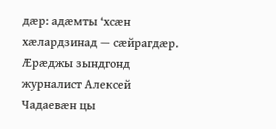дæр: адæмты ‘хсæн хæлардзинад — сæйрагдæр. Æрæджы зындгонд журналист Алексей Чадаевæн цы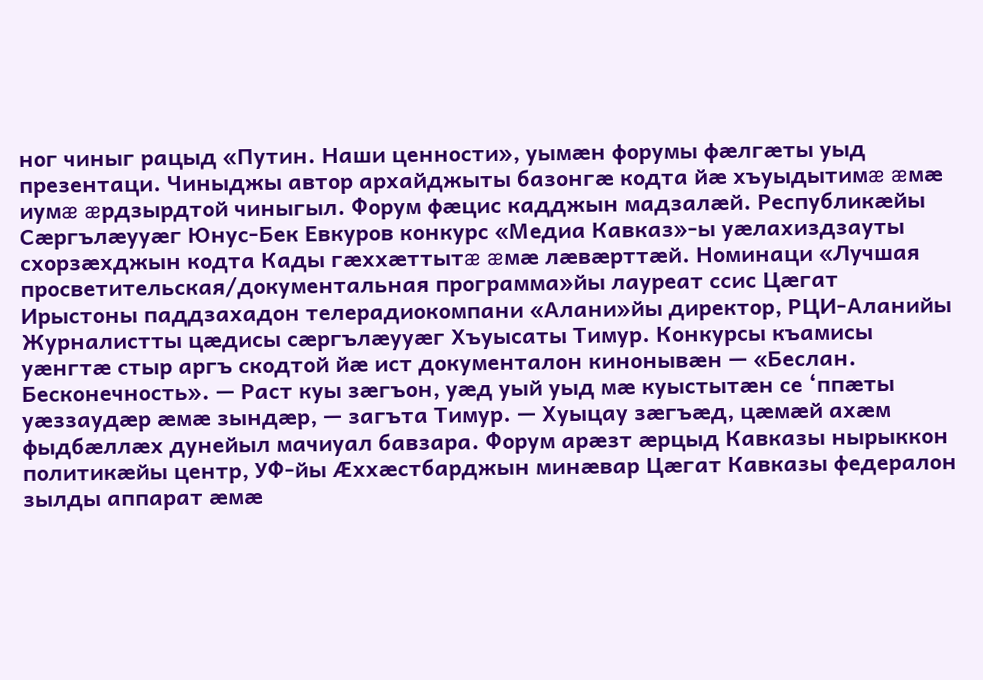ног чиныг рацыд «Путин. Наши ценности», уымæн форумы фæлгæты уыд презентаци. Чиныджы автор архайджыты базонгæ кодта йæ хъуыдытимæ æмæ иумæ æрдзырдтой чиныгыл. Форум фæцис кадджын мадзалæй. Республикæйы Сæргълæууæг Юнус-Бек Евкуров конкурс «Медиа Кавказ»-ы уæлахиздзауты схорзæхджын кодта Кады гæххæттытæ æмæ лæвæрттæй. Номинаци «Лучшая просветительская/документальная программа»йы лауреат ссис Цæгат Ирыстоны паддзахадон телерадиокомпани «Алани»йы директор, РЦИ-Аланийы Журналистты цæдисы сæргълæууæг Хъуысаты Тимур. Конкурсы къамисы уæнгтæ стыр аргъ скодтой йæ ист документалон кинонывæн — «Беслан. Бесконечность». — Раст куы зæгъон, уæд уый уыд мæ куыстытæн се ‘ппæты уæззаудæр æмæ зындæр, — загъта Тимур. — Хуыцау зæгъæд, цæмæй ахæм фыдбæллæх дунейыл мачиуал бавзара. Форум арæзт æрцыд Кавказы нырыккон политикæйы центр, УФ-йы Æххæстбарджын минæвар Цæгат Кавказы федералон зылды аппарат æмæ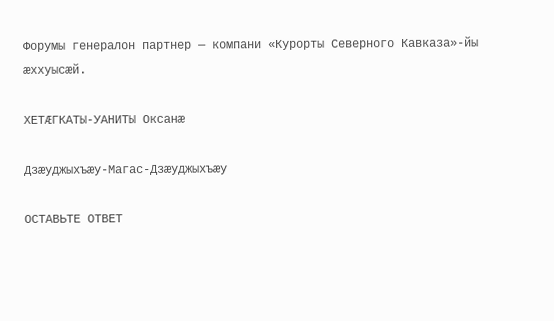Форумы генералон партнер — компани «Курорты Северного Кавказа»-йы æххуысæй.

ХЕТÆГКАТЫ-УАНИТЫ Оксанæ

Дзæуджыхъæу-Магас-Дзæуджыхъæу

ОСТАВЬТЕ ОТВЕТ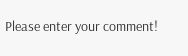Please enter your comment!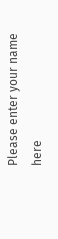Please enter your name here